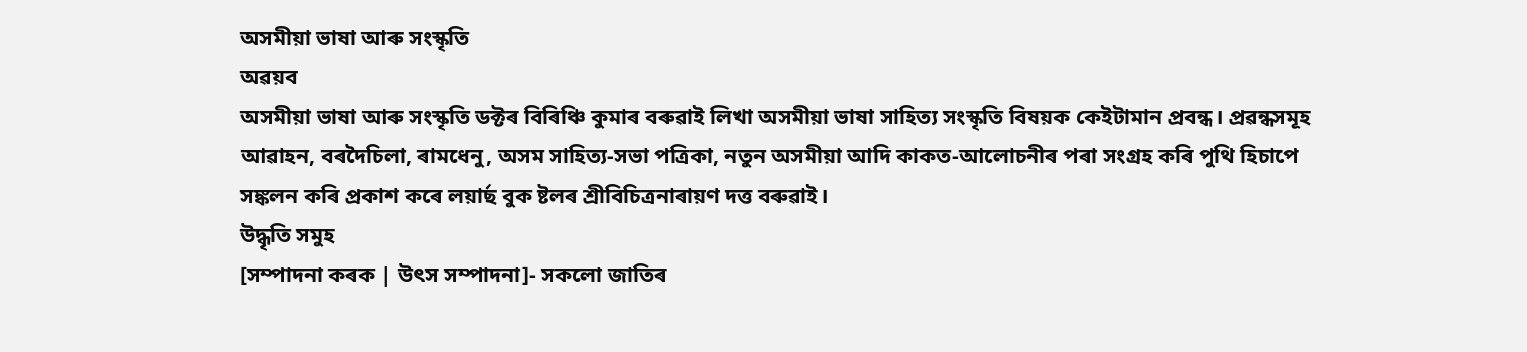অসমীয়া ভাষা আৰু সংস্কৃতি
অৱয়ব
অসমীয়া ভাষা আৰু সংস্কৃতি ডক্টৰ বিৰিঞ্চি কুমাৰ বৰুৱাই লিখা অসমীয়া ভাষা সাহিত্য সংস্কৃতি বিষয়ক কেইটামান প্ৰবন্ধ। প্ৰৱন্ধসমূহ আৱাহন, বৰদৈচিলা, ৰামধেনু, অসম সাহিত্য-সভা পত্ৰিকা, নতুন অসমীয়া আদি কাকত-আলোচনীৰ পৰা সংগ্ৰহ কৰি পুথি হিচাপে সঙ্কলন কৰি প্ৰকাশ কৰে লয়াৰ্ছ বুক ষ্টলৰ শ্ৰীবিচিত্ৰনাৰায়ণ দত্ত বৰুৱাই।
উদ্ধৃতি সমুহ
[সম্পাদনা কৰক | উৎস সম্পাদনা]- সকলো জাতিৰ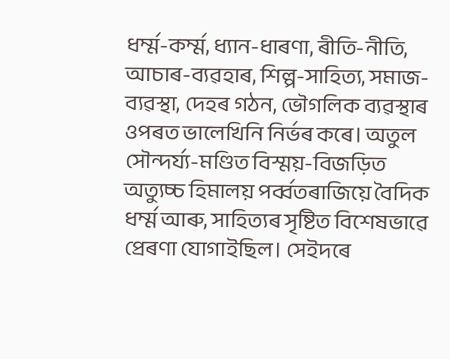ধৰ্ম্ম-কৰ্ম্ম, ধ্যান-ধাৰণা, ৰীতি-নীতি, আচাৰ-ব্যৱহাৰ, শিল্প-সাহিত্য, সমাজ-ব্যৱস্থা, দেহৰ গঠন, ভৌগলিক ব্যৱস্থাৰ ওপৰত ভালেখিনি নিৰ্ভৰ কৰে। অতুল সৌন্দৰ্য্য-মণ্ডিত বিস্ময়-বিজড়িত অত্যুচ্চ হিমালয় পৰ্ব্বতৰাজিয়ে বৈদিক ধৰ্ম্ম আৰু, সাহিত্যৰ সৃষ্টিত বিশেষভাৱে প্ৰেৰণা যোগাইছিল। সেইদৰে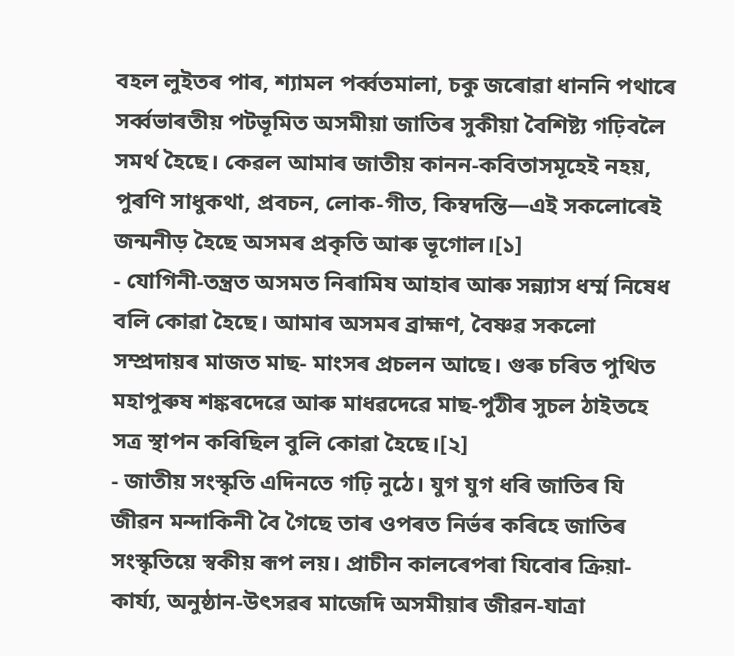বহল লুইতৰ পাৰ, শ্যামল পৰ্ব্বতমালা, চকু জৰোৱা ধাননি পথাৰে সৰ্ব্বভাৰতীয় পটভূমিত অসমীয়া জাতিৰ সুকীয়া বৈশিষ্ট্য গঢ়িবলৈ সমৰ্থ হৈছে। কেৱল আমাৰ জাতীয় কানন-কবিতাসমূহেই নহয়, পুৰণি সাধুকথা, প্ৰবচন, লোক-গীত, কিম্বদন্তি—এই সকলোৰেই জন্মনীড় হৈছে অসমৰ প্ৰকৃতি আৰু ভূগোল।[১]
- যোগিনী-তন্ত্ৰত অসমত নিৰামিষ আহাৰ আৰু সন্ন্যাস ধৰ্ম্ম নিষেধ বলি কোৱা হৈছে। আমাৰ অসমৰ ব্ৰাহ্মণ, বৈষ্ণৱ সকলো সম্প্ৰদায়ৰ মাজত মাছ- মাংসৰ প্ৰচলন আছে। গুৰু চৰিত পুথিত মহাপুৰুষ শঙ্কৰদেৱে আৰু মাধৱদেৱে মাছ-পুঠীৰ সুচল ঠাইতহে সত্ৰ স্থাপন কৰিছিল বুলি কোৱা হৈছে।[২]
- জাতীয় সংস্কৃতি এদিনতে গঢ়ি নুঠে। যুগ যুগ ধৰি জাতিৰ যি জীৱন মন্দাকিনী বৈ গৈছে তাৰ ওপৰত নিৰ্ভৰ কৰিহে জাতিৰ সংস্কৃতিয়ে স্বকীয় ৰূপ লয়। প্ৰাচীন কালৰেপৰা যিবোৰ ক্ৰিয়া-কাৰ্য্য, অনুষ্ঠান-উৎসৱৰ মাজেদি অসমীয়াৰ জীৱন-যাত্ৰা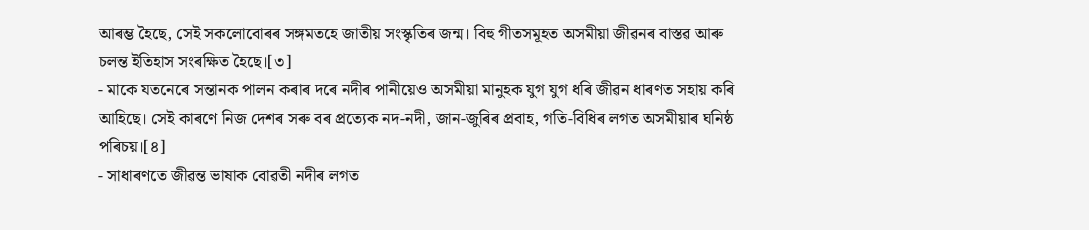আৰম্ভ হৈছে, সেই সকলোবোৰৰ সঙ্গমতহে জাতীয় সংস্কৃতিৰ জন্ম। বিহু গীতসমূহত অসমীয়া জীৱনৰ বাস্তৱ আৰু চলন্ত ইতিহাস সংৰক্ষিত হৈছে।[৩]
- মাকে যতনেৰে সন্তানক পালন কৰাৰ দৰে নদীৰ পানীয়েও অসমীয়া মানুহক যুগ যুগ ধৰি জীৱন ধাৰণত সহায় কৰি আহিছে। সেই কাৰণে নিজ দেশৰ সৰু বৰ প্ৰত্যেক নদ-নদী, জান-জুৰিৰ প্ৰবাহ, গতি-বিধিৰ লগত অসমীয়াৰ ঘনিষ্ঠ পৰিচয়।[৪]
- সাধাৰণতে জীৱন্ত ভাষাক বোৱতী নদীৰ লগত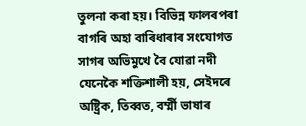তুলনা কৰা হয়। বিভিন্ন ফালৰপৰা বাগৰি অহা বাৰিধাৰাৰ সংযোগত সাগৰ অভিমুখে বৈ যোৱা নদী যেনেকৈ শক্তিশালী হয়, সেইদৰে অষ্ট্ৰিক, তিব্বত, বৰ্ম্মী ভাষাৰ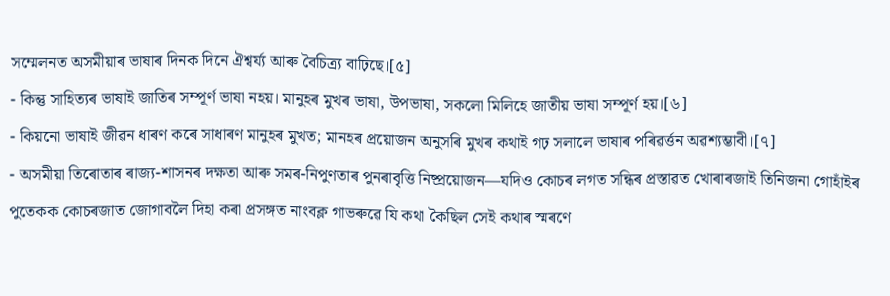সম্মেলনত অসমীয়াৰ ভাষাৰ দিনক দিনে ঐশ্বৰ্য্য আৰু বৈচিত্ৰ্য বাঢ়িছে।[৫]
- কিন্তু সাহিত্যৰ ভাষাই জাতিৰ সম্পূৰ্ণ ভাষা নহয়। মানুহৰ মুখৰ ভাষা, উপভাষা, সকলো মিলিহে জাতীয় ভাষা সম্পূৰ্ণ হয়।[৬]
- কিয়নো ভাষাই জীৱন ধাৰণ কৰে সাধাৰণ মানুহৰ মুখত; মানহৰ প্ৰয়োজন অনুসৰি মুখৰ কথাই গঢ় সলালে ভাষাৰ পৰিৱৰ্ত্তন অৱশ্যম্ভাবী।[৭]
- অসমীয়া তিৰোতাৰ ৰাজ্য-শাসনৰ দক্ষতা আৰু সমৰ-নিপুণতাৰ পুনৰাবৃত্তি নিষ্প্ৰয়োজন—যদিও কোচৰ লগত সন্ধিৰ প্ৰস্তাৱত খোৰাৰজাই তিনিজনা গোহাঁইৰ পুতেকক কোচৰজাত জোগাবলৈ দিহা কৰা প্ৰসঙ্গত নাংবক্ল গাভৰুৱে যি কথা কৈছিল সেই কথাৰ স্মৰণে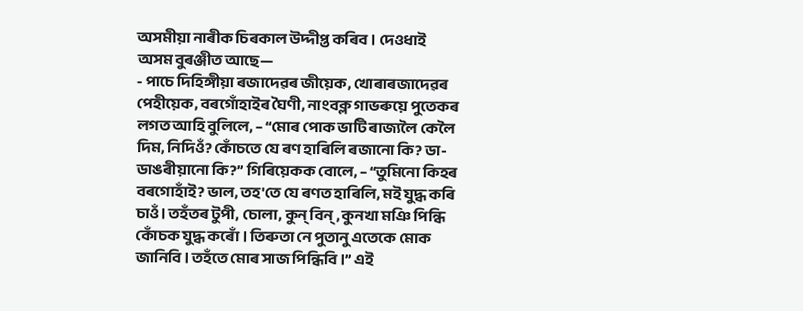অসমীয়া নাৰীক চিৰকাল উদ্দীপ্ত কৰিব। দেওধাই অসম বুৰঞ্জীত আছে—
- পাচে দিহিঙ্গীয়া ৰজাদেৱৰ জীয়েক, খোৰাৰজাদেৱৰ পেহীয়েক, বৰগোঁহাইৰ ঘৈণী, নাংবক্ল গাভৰুয়ে পুতেকৰ লগত আহি বুলিলে, – “মোৰ পোক ভাটি ৰাজ্যলৈ কেলৈ দিম, নিদিওঁ? কোঁচতে যে ৰণ হাৰিলি ৰজানো কি? ডা-ডাঙৰীয়ানো কি?” গিৰিয়েকক বোলে, – “তুমিনো কিহৰ বৰগোহাঁই? ভাল, তহ'তে যে ৰণত হাৰিলি, মই যুদ্ধ কৰি চাওঁ। তহঁতৰ টুপী, চোলা, কুন্ বিন্, কুনখা মঞি পিন্ধি কোঁচক যুদ্ধ কৰোঁ। তিৰুতা নে পুতানু এতেকে মোক জানিবি। তহঁতে মোৰ সাজ পিন্ধিবি।” এই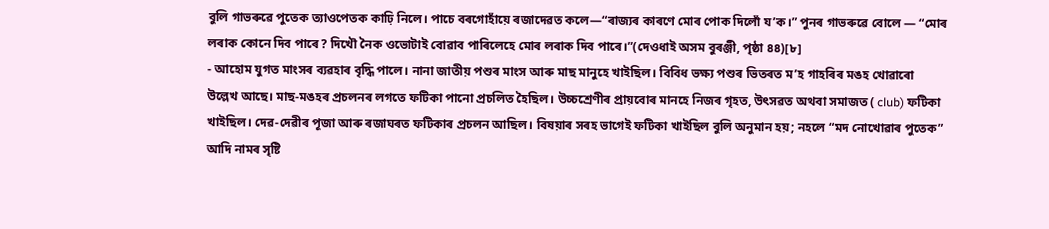বুলি গাভৰুৱে পুতেক ত্যাওপেতক কাঢ়ি নিলে। পাচে বৰগোহাঁয়ে ৰজাদেৱত কলে—“ৰাজ্যৰ কাৰণে মোৰ পোক দিলোঁ য’ক।” পুনৰ গাভৰুৱে বোলে — “মোৰ লৰাক কোনে দিব পাৰে? দিখৌ নৈক ওভোটাই বোৱাব পাৰিলেহে মোৰ লৰাক দিব পাৰে।”(দেওধাই অসম বুৰঞ্জী, পৃষ্ঠা ৪৪)[৮]
- আহোম যুগত মাংসৰ ব্যৱহাৰ বৃদ্ধি পালে। নানা জাতীয় পশুৰ মাংস আৰু মাছ মানুহে খাইছিল। বিবিধ ভক্ষ্য পশুৰ ভিতৰত ম’হ গাহৰিৰ মঙহ খোৱাৰো উল্লেখ আছে। মাছ-মঙহৰ প্ৰচলনৰ লগতে ফটিকা পানো প্ৰচলিত হৈছিল। উচ্চশ্ৰেণীৰ প্ৰায়বোৰ মানহে নিজৰ গৃহত, উৎসৱত অথবা সমাজত ( club) ফটিকা খাইছিল। দেৱ-দেৱীৰ পূজা আৰু ৰজাঘৰত ফটিকাৰ প্ৰচলন আছিল। বিষয়াৰ সৰহ ভাগেই ফটিকা খাইছিল বুলি অনুমান হয়; নহলে “মদ নোখোৱাৰ পুতেক” আদি নামৰ সৃষ্টি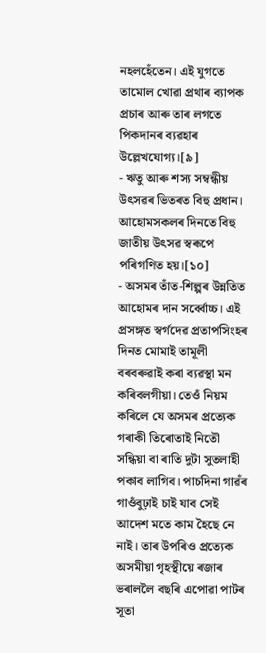নহলহেঁতেন। এই যুগতে তামোল খোৱা প্ৰথাৰ ব্যাপক প্ৰচাৰ আৰু তাৰ লগতে পিকদানৰ ব্যৱহাৰ উল্লেখযোগ্য।[৯]
- ঋতু আৰু শস্য সম্বন্ধীয় উৎসৱৰ ভিতৰত বিহু প্ৰধান। আহোমসকলৰ দিনতে বিহু জাতীয় উৎসৱ স্বৰূপে পৰিগণিত হয়।[১০]
- অসমৰ তাঁত-শিল্পৰ উন্নতিত আহোমৰ দান সৰ্ব্বোচ্চ। এই প্ৰসঙ্গত স্বৰ্গদেৱ প্ৰতাপসিংহৰ দিনত মোমাই তামূলী বৰবৰুৱাই কৰা ব্যৱস্থা মন কৰিবলগীয়া। তেওঁ নিয়ম কৰিলে যে অসমৰ প্ৰত্যেক গৰাকী তিৰোতাই নিতৌ সন্ধিয়া বা ৰাতি দুটা সুতলাহী পকাব লাগিব। পাচদিনা গাৱঁৰ গাওঁবুঢ়াই চাই যাব সেই আদেশ মতে কাম হৈছে নে নাই। তাৰ উপৰিও প্ৰত্যেক অসমীয়া গৃহস্থীয়ে ৰজাৰ ভৰাললৈ বছৰি এপোৱা পাটৰ সূতা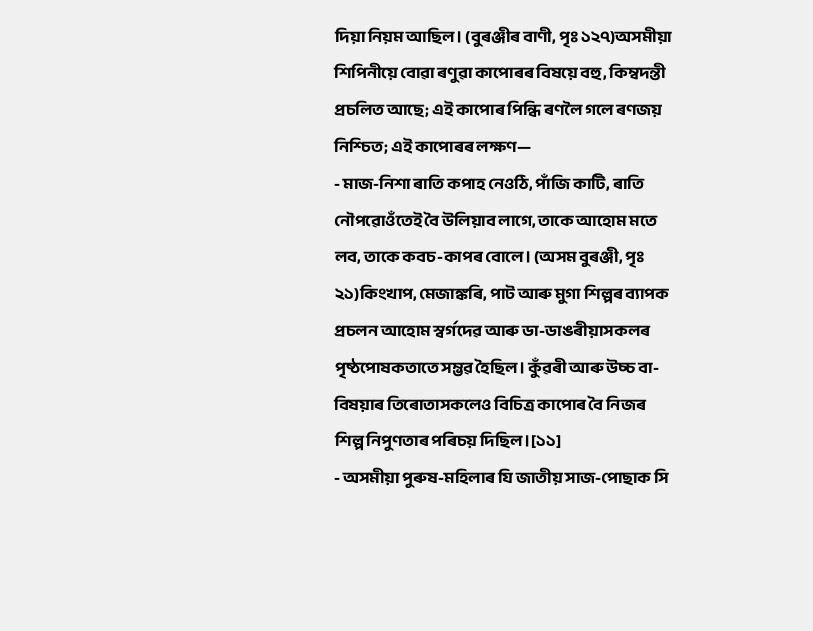দিয়া নিয়ম আছিল। (বুৰঞ্জীৰ বাণী, পৃঃ ১২৭)অসমীয়া শিপিনীয়ে বোৱা ৰণুৱা কাপোৰৰ বিষয়ে বহু, কিম্বদন্তী প্ৰচলিত আছে; এই কাপোৰ পিন্ধি ৰণলৈ গলে ৰণজয় নিশ্চিত; এই কাপোৰৰ লক্ষণ—
- মাজ-নিশা ৰাতি কপাহ নেওঠি, পাঁজি কাটি, ৰাতি নৌপৱোওঁতেই বৈ উলিয়াব লাগে, তাকে আহোম মতে লব, তাকে কবচ-কাপৰ বোলে। (অসম বুৰঞ্জী, পৃঃ ২১)কিংখাপ, মেজাঙ্কৰি, পাট আৰু মুগা শিল্পৰ ব্যাপক প্ৰচলন আহোম স্বৰ্গদেৱ আৰু ডা-ডাঙৰীয়াসকলৰ পৃষ্ঠপোষকতাতে সম্ভৱ হৈছিল। কুঁৱৰী আৰু উচ্চ বা-বিষয়াৰ তিৰোতাসকলেও বিচিত্ৰ কাপোৰ বৈ নিজৰ শিল্প নিপুণতাৰ পৰিচয় দিছিল।[১১]
- অসমীয়া পুৰুষ-মহিলাৰ যি জাতীয় সাজ-পোছাক সি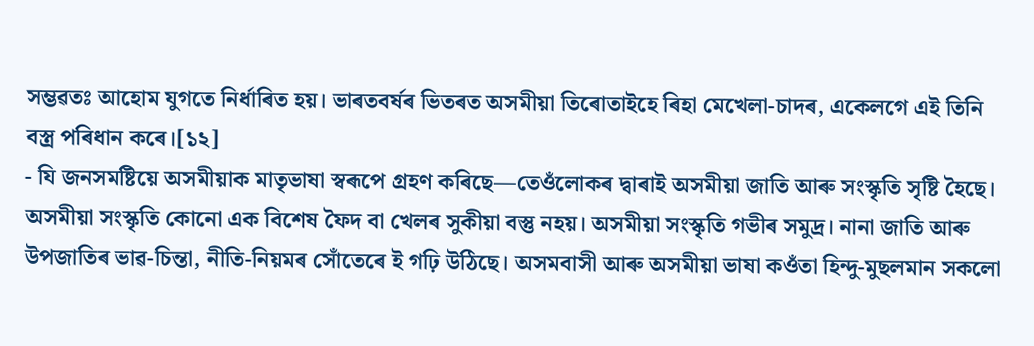সম্ভৱতঃ আহোম যুগতে নিৰ্ধাৰিত হয়। ভাৰতবৰ্ষৰ ভিতৰত অসমীয়া তিৰোতাইহে ৰিহা মেখেলা-চাদৰ, একেলগে এই তিনি বস্ত্ৰ পৰিধান কৰে।[১২]
- যি জনসমষ্টিয়ে অসমীয়াক মাতৃভাষা স্বৰূপে গ্ৰহণ কৰিছে—তেওঁলোকৰ দ্বাৰাই অসমীয়া জাতি আৰু সংস্কৃতি সৃষ্টি হৈছে। অসমীয়া সংস্কৃতি কোনো এক বিশেষ ফৈদ বা খেলৰ সুকীয়া বস্তু নহয়। অসমীয়া সংস্কৃতি গভীৰ সমুদ্ৰ। নানা জাতি আৰু উপজাতিৰ ভাৱ-চিন্তা, নীতি-নিয়মৰ সোঁতেৰে ই গঢ়ি উঠিছে। অসমবাসী আৰু অসমীয়া ভাষা কওঁতা হিন্দু-মুছলমান সকলো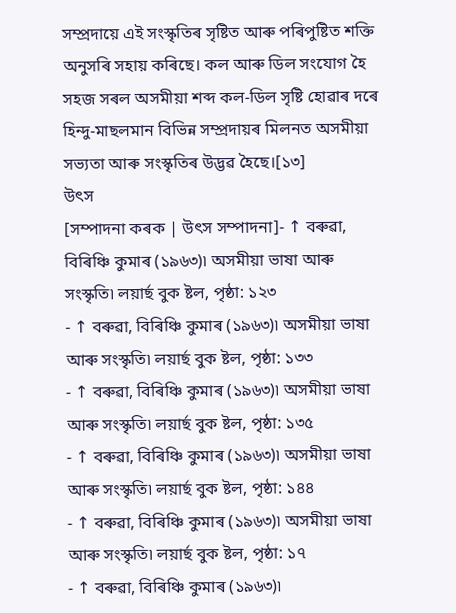সম্প্ৰদায়ে এই সংস্কৃতিৰ সৃষ্টিত আৰু পৰিপুষ্টিত শক্তি অনুসৰি সহায় কৰিছে। কল আৰু ডিল সংযোগ হৈ সহজ সৰল অসমীয়া শব্দ কল-ডিল সৃষ্টি হোৱাৰ দৰে হিন্দু-মাছলমান বিভিন্ন সম্প্ৰদায়ৰ মিলনত অসমীয়া সভ্যতা আৰু সংস্কৃতিৰ উদ্ভৱ হৈছে।[১৩]
উৎস
[সম্পাদনা কৰক | উৎস সম্পাদনা]- ↑ বৰুৱা, বিৰিঞ্চি কুমাৰ (১৯৬৩)৷ অসমীয়া ভাষা আৰু সংস্কৃতি৷ লয়াৰ্ছ বুক ষ্টল, পৃষ্ঠা: ১২৩
- ↑ বৰুৱা, বিৰিঞ্চি কুমাৰ (১৯৬৩)৷ অসমীয়া ভাষা আৰু সংস্কৃতি৷ লয়াৰ্ছ বুক ষ্টল, পৃষ্ঠা: ১৩৩
- ↑ বৰুৱা, বিৰিঞ্চি কুমাৰ (১৯৬৩)৷ অসমীয়া ভাষা আৰু সংস্কৃতি৷ লয়াৰ্ছ বুক ষ্টল, পৃষ্ঠা: ১৩৫
- ↑ বৰুৱা, বিৰিঞ্চি কুমাৰ (১৯৬৩)৷ অসমীয়া ভাষা আৰু সংস্কৃতি৷ লয়াৰ্ছ বুক ষ্টল, পৃষ্ঠা: ১৪৪
- ↑ বৰুৱা, বিৰিঞ্চি কুমাৰ (১৯৬৩)৷ অসমীয়া ভাষা আৰু সংস্কৃতি৷ লয়াৰ্ছ বুক ষ্টল, পৃষ্ঠা: ১৭
- ↑ বৰুৱা, বিৰিঞ্চি কুমাৰ (১৯৬৩)৷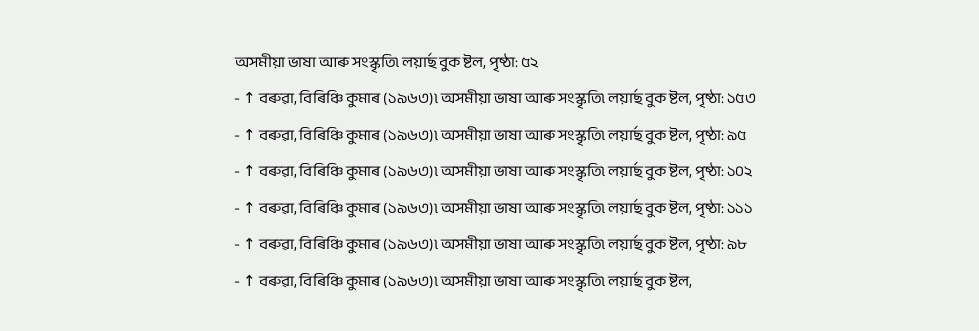অসমীয়া ভাষা আৰু সংস্কৃতি৷ লয়াৰ্ছ বুক ষ্টল, পৃষ্ঠা: ৫২
- ↑ বৰুৱা, বিৰিঞ্চি কুমাৰ (১৯৬৩)৷ অসমীয়া ভাষা আৰু সংস্কৃতি৷ লয়াৰ্ছ বুক ষ্টল, পৃষ্ঠা: ১৫৩
- ↑ বৰুৱা, বিৰিঞ্চি কুমাৰ (১৯৬৩)৷ অসমীয়া ভাষা আৰু সংস্কৃতি৷ লয়াৰ্ছ বুক ষ্টল, পৃষ্ঠা: ৯৫
- ↑ বৰুৱা, বিৰিঞ্চি কুমাৰ (১৯৬৩)৷ অসমীয়া ভাষা আৰু সংস্কৃতি৷ লয়াৰ্ছ বুক ষ্টল, পৃষ্ঠা: ১০২
- ↑ বৰুৱা, বিৰিঞ্চি কুমাৰ (১৯৬৩)৷ অসমীয়া ভাষা আৰু সংস্কৃতি৷ লয়াৰ্ছ বুক ষ্টল, পৃষ্ঠা: ১১১
- ↑ বৰুৱা, বিৰিঞ্চি কুমাৰ (১৯৬৩)৷ অসমীয়া ভাষা আৰু সংস্কৃতি৷ লয়াৰ্ছ বুক ষ্টল, পৃষ্ঠা: ৯৮
- ↑ বৰুৱা, বিৰিঞ্চি কুমাৰ (১৯৬৩)৷ অসমীয়া ভাষা আৰু সংস্কৃতি৷ লয়াৰ্ছ বুক ষ্টল,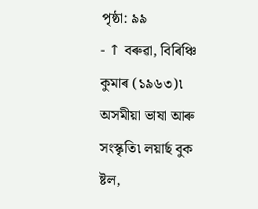পৃষ্ঠা: ৯৯
- ↑ বৰুৱা, বিৰিঞ্চি কুমাৰ (১৯৬৩)৷ অসমীয়া ভাষা আৰু সংস্কৃতি৷ লয়াৰ্ছ বুক ষ্টল,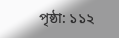পৃষ্ঠা: ১১২